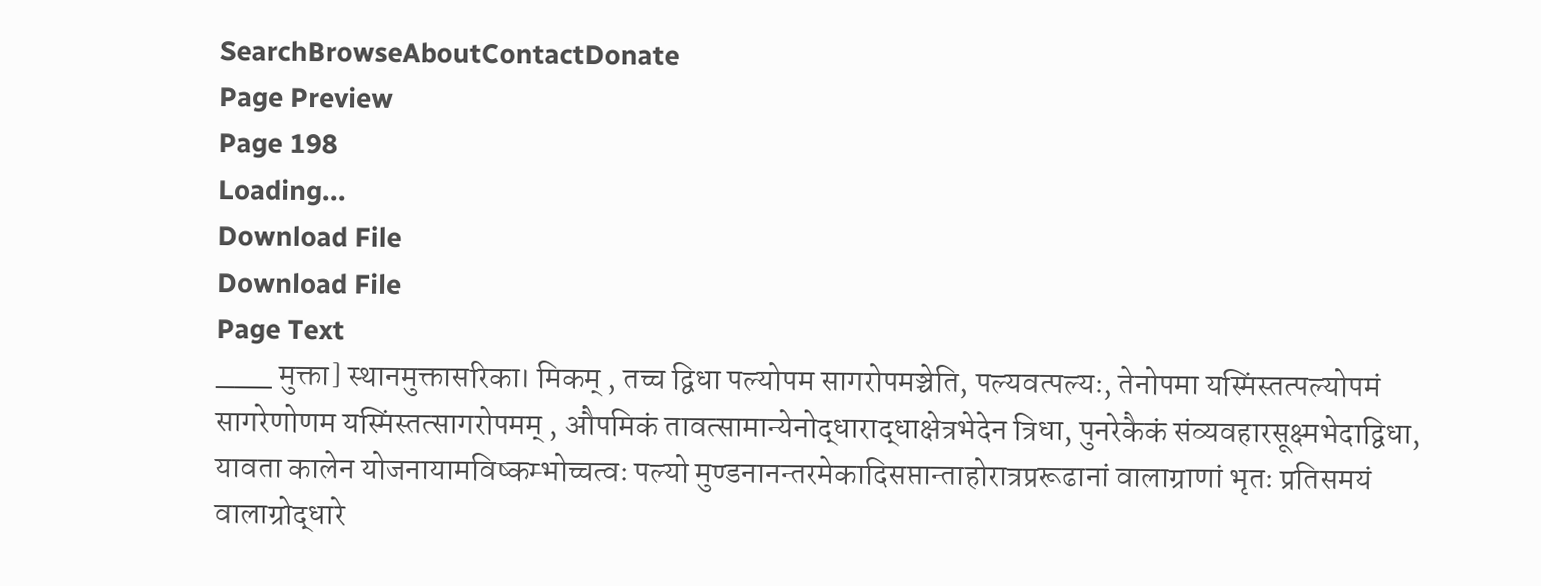SearchBrowseAboutContactDonate
Page Preview
Page 198
Loading...
Download File
Download File
Page Text
___ मुक्ता] स्थानमुक्तासरिका। मिकम् , तच्च द्विधा पल्योपम सागरोपमञ्चेति, पल्यवत्पल्यः, तेनोपमा यस्मिंस्तत्पल्योपमं सागरेणोणम यस्मिंस्तत्सागरोपमम् , औपमिकं तावत्सामान्येनोद्धाराद्धाक्षेत्रभेदेन त्रिधा, पुनरेकैकं संव्यवहारसूक्ष्मभेदाद्विधा, यावता कालेन योजनायामविष्कम्भोच्चत्वः पल्यो मुण्डनानन्तरमेकादिसप्तान्ताहोरात्रप्ररूढानां वालाग्राणां भृतः प्रतिसमयं वालाग्रोद्धारे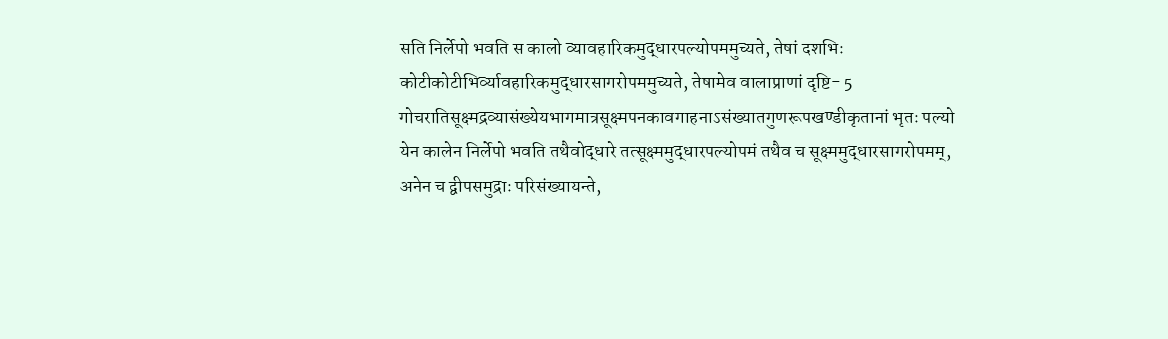सति निर्लेपो भवति स कालो व्यावहारिकमुद्धारपल्योपममुच्यते, तेषां दशभिः कोटीकोटीभिर्व्यावहारिकमुद्धारसागरोपममुच्यते, तेषामेव वालाप्राणां दृष्टि- 5 गोचरातिसूक्ष्मद्रव्यासंख्येयभागमात्रसूक्ष्मपनकावगाहनाऽसंख्यातगुणरूपखण्डीकृतानां भृतः पल्यो येन कालेन निर्लेपो भवति तथैवोद्धारे तत्सूक्ष्ममुद्धारपल्योपमं तथैव च सूक्ष्ममुद्धारसागरोपमम्, अनेन च द्वीपसमुद्राः परिसंख्यायन्ते,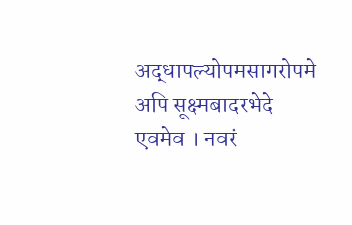अद्धापल्योपमसागरोपमे अपि सूक्ष्मबादरभेदे एवमेव । नवरं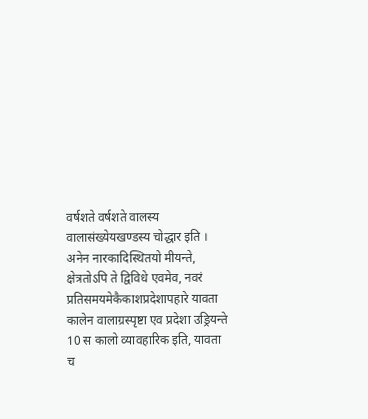वर्षशते वर्षशते वालस्य वालासंख्येयखण्डस्य चोद्धार इति । अनेन नारकादिस्थितयो मीयन्ते, क्षेत्रतोऽपि ते द्विविधे एवमेव, नवरं प्रतिसमयमेकैकाशप्रदेशापहारे यावता कालेन वालाग्रस्पृष्टा एव प्रदेशा उड्रियन्ते 10 स कालो व्यावहारिक इति, यावता च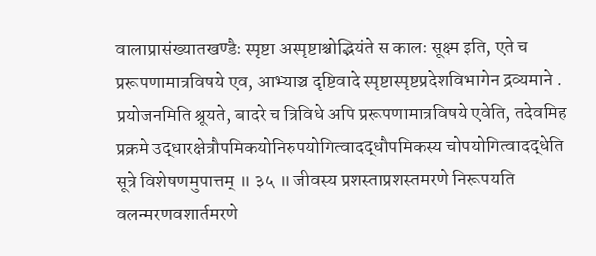वालाप्रासंख्यातखण्डैः स्पृष्टा अस्पृष्टाश्चोद्भियंते स कालः सूक्ष्म इति, एते च प्ररूपणामात्रविषये एव, आभ्याञ्च दृष्टिवादे स्पृष्टास्पृष्टप्रदेशविभागेन द्रव्यमाने . प्रयोजनमिति श्रूयते, बादरे च त्रिविधे अपि प्ररूपणामात्रविषये एवेति, तदेवमिह प्रक्रमे उद्धारक्षेत्रौपमिकयोनिरुपयोगित्वादद्धौपमिकस्य चोपयोगित्वादद्धेति सूत्रे विशेषणमुपात्तम् ॥ ३५ ॥ जीवस्य प्रशस्ताप्रशस्तमरणे निरूपयति वलन्मरणवशार्तमरणे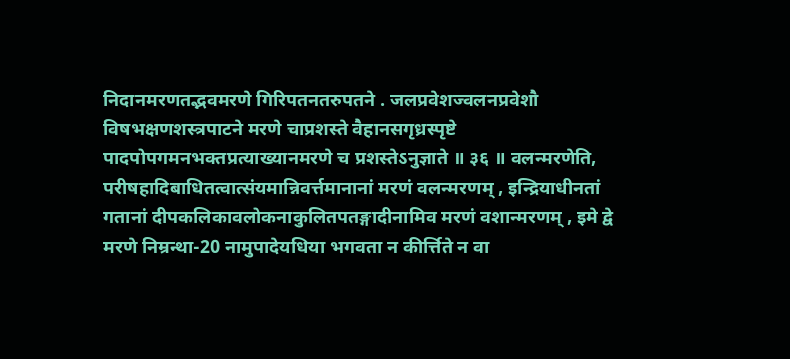निदानमरणतद्भवमरणे गिरिपतनतरुपतने . जलप्रवेशज्वलनप्रवेशौ विषभक्षणशस्त्रपाटने मरणे चाप्रशस्ते वैहानसगृध्रस्पृष्टे पादपोपगमनभक्तप्रत्याख्यानमरणे च प्रशस्तेऽनुज्ञाते ॥ ३६ ॥ वलन्मरणेति, परीषहादिबाधितत्वात्संयमान्निवर्त्तमानानां मरणं वलन्मरणम् , इन्द्रियाधीनतां गतानां दीपकलिकावलोकनाकुलितपतङ्गादीनामिव मरणं वशान्मरणम् , इमे द्वे मरणे निम्रन्था-20 नामुपादेयधिया भगवता न कीर्त्तिते न वा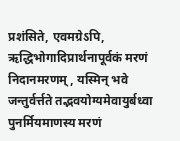प्रशंसिते, एवमग्रेऽपि, ऋद्धिभोगादिप्रार्थनापूर्वकं मरणं निदानमरणम् , यस्मिन् भवे जन्तुर्वर्त्तते तद्भवयोग्यमेवायुर्बध्वा पुनर्मियमाणस्य मरणं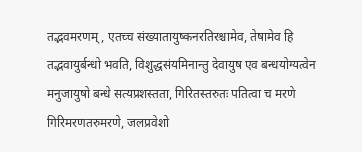तद्भवमरणम् , एतच्च संख्यातायुष्कनरतिरश्चामेव, तेषामेव हि तद्भवायुर्बन्धो भवति, विशुद्धसंयमिनान्तु देवायुष एव बन्धयोग्यत्वेन मनुजायुषो बन्धे सत्यप्रशस्तता, गिरितस्तरुतः पतित्वा च मरणे गिरिमरणतरुमरणे, जलप्रवेशो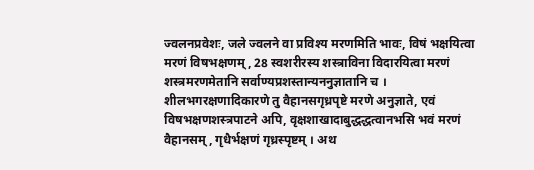ज्वलनप्रवेशः, जले ज्वलने वा प्रविश्य मरणमिति भावः, विषं भक्षयित्वा मरणं विषभक्षणम् , 28 स्वशरीरस्य शस्त्राविना विदारयित्वा मरणं शस्त्रमरणमेतानि सर्वाण्यप्रशस्तान्यननुज्ञातानि च । शीलभगरक्षणादिकारणे तु वैहानसगृध्रपृष्टे मरणे अनुज्ञाते, एवं विषभक्षणशस्त्रपाटने अपि, वृक्षशाखादाबुद्धद्धत्वानभसि भवं मरणं वैहानसम् , गृधैर्भक्षणं गृध्रस्पृष्टम् । अथ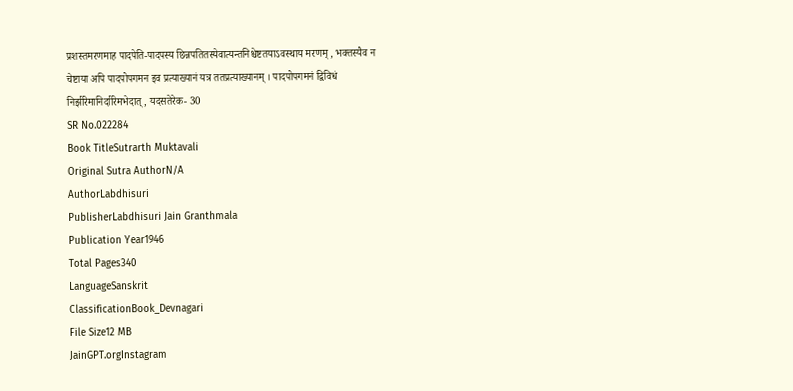प्रशस्तमरणमाह पादपेति-पादपस्य छिन्नपतितस्येवात्यन्तनिश्चेष्टतयाऽवस्थाय मरणम् , भक्तस्यैव न चेष्टाया अपि पादपोपगमन इव प्रत्याख्यानं यत्र ततप्रत्याख्यानम् । पादपोपगमनं द्विविधं निर्झरिमानिर्दारिमभेदात्, यदसतेरेक- 30
SR No.022284
Book TitleSutrarth Muktavali
Original Sutra AuthorN/A
AuthorLabdhisuri
PublisherLabdhisuri Jain Granthmala
Publication Year1946
Total Pages340
LanguageSanskrit
ClassificationBook_Devnagari
File Size12 MB
JainGPT.orgInstagram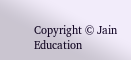Copyright © Jain Education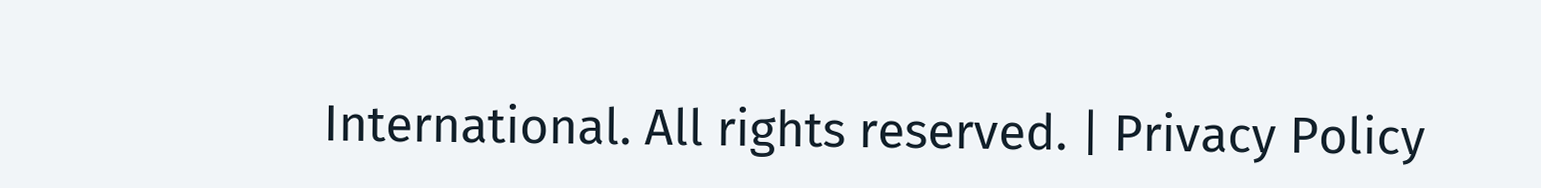International. All rights reserved. | Privacy Policy